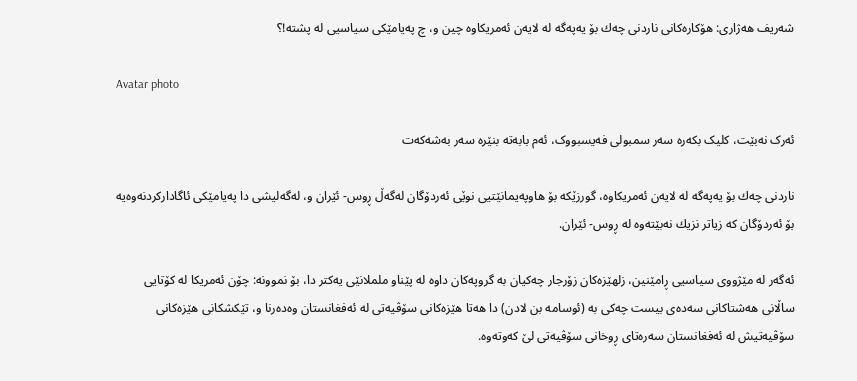شه‌ریف هه‌ژاری: هۆكاره‌كانی ناردنی چه‌ك بۆ یه‌په‌گه‌ له‌ لایه‌ن ئه‌مریكاوه‌ چین و، چ په‌یامێكی سیاسیی له‌ پشته‌!؟

Avatar photo

ئەرک نەبێت، کلیک بکەرە سەر سمبولی فەیسبووک، ئەم بابەتە بنێرە سەر بەشەکەت

ناردنی چه‌ك بۆ یه‌په‌گه‌ له‌ لایه‌ن ئه‌مریكاوه‌، گورزێكه‌ بۆ هاوپه‌یمانێتیی نوێی ئه‌ردۆگان له‌گه‌ڵ ڕوس- ئێران و، له‌گه‌لیشی دا په‌یامێكی ئاگاداركردنه‌وه‌یه‌ بۆ ئه‌ردۆگان كه‌ زیاتر نزیك نه‌بێته‌وه‌ له‌ ڕوس- ئێران.

ئه‌گه‌ر له‌ مێژووی سیاسیی ڕامێنین، زلهێزه‌كان زۆرجار چه‌كیان به‌ گروپه‌كان داوه‌ له‌ پێناو ململانێی یه‌كتر دا، بۆ نموونه: چۆن ئه‌مریكا له‌ كۆتایی ساڵانی هه‌شتاكانی سه‌ده‌ی بیست چه‌كی به‌ (ئوسامه‌ بن لادن) دا هه‌تا هێزه‌كانی سۆڤیه‌تی له‌ ئه‌فغانستان وه‌ده‌رنا و، تێكشكانی هێزه‌كانی سۆڤیه‌تیش له‌ ئه‌فغانستان سه‌ره‌تای ڕوخانی سۆڤیه‌تی لێ كه‌وته‌وه‌.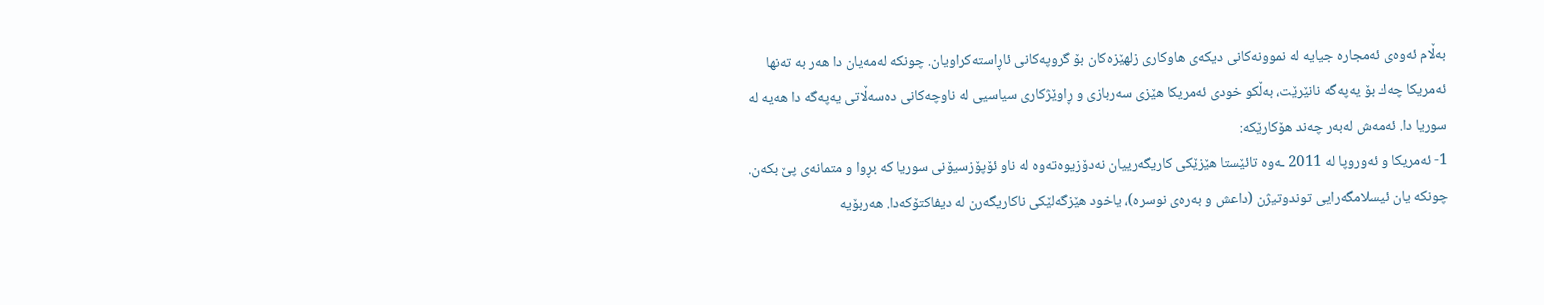به‌ڵام ئه‌وه‌ی ئه‌مجاره‌ جیایه‌ له‌ نموونه‌كانی دیكه‌ی هاوكاری زلهێزه‌كان بۆ گروپه‌كانی ئاڕاسته‌كراویان. چونكه‌ له‌مه‌یان دا هه‌ر به‌ ته‌نها ئه‌مریكا چه‌ك بۆ یه‌په‌گه‌ نانێرێت، به‌ڵكو خودی ئه‌مریكا هێزی سه‌ربازی و ڕاوێژكاری سیاسیی له‌ ناوچه‌كانی ده‌سه‌ڵاتی یه‌په‌گه‌ دا هه‌یه‌ له‌ سوریا دا. ئه‌مه‌ش له‌به‌ر چه‌ند هۆكارێكه‌:
1- ئه‌مریكا و ئه‌وروپا له‌ 2011 ـه‌وه‌ تائێستا هێزێكی كاریگه‌رییان نه‌دۆزیوه‌ته‌وه‌ له‌ ناو ئۆپۆزسیۆنی سوریا كه‌ بڕوا و متمانه‌ی پێ بكه‌ن. چونكه‌ یان ئیسلامگه‌رایی توندوتیژن (داعش و به‌ره‌ی نوسره‌)، یاخود هێزگه‌لێكی ناكاریگه‌رن له دیفاكتۆكه‌دا. هه‌ربۆیه‌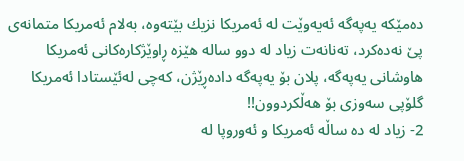ده‌مێكه‌ یه‌په‌گه‌ ئه‌یه‌وێت له‌ ئه‌مریكا نزیك بێته‌وه‌، به‌لام ئه‌مریكا متمانه‌ی پێ نه‌ده‌كرد، ته‌نانه‌ت زیاد له‌ دوو ساله‌ هێزه‌ ڕاوێژكاره‌كانی ئه‌مریكا هاوشانی یه‌په‌گه،‌ پلان بۆ یه‌په‌گه‌ داده‌ڕێژن، كه‌چی له‌ئێستادا ئه‌مریكا گلۆپی سه‌وزی بۆ هه‌ڵكردوون!!
2- زیاد له‌ ده‌ ساڵه‌ ئه‌مریكا و ئه‌وروپا له‌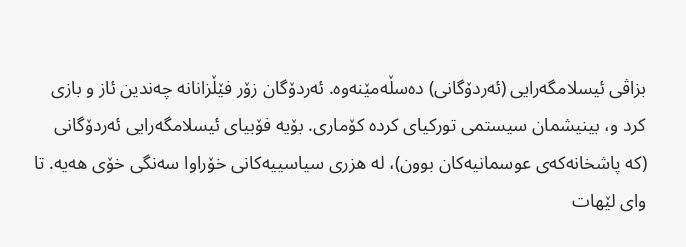بزاڤی ئیسلامگه‌رایی (ئه‌ردۆگانی) ده‌سڵه‌مێنه‌وه‌. ئه‌ردۆگان زۆر فێڵزانانه‌ چه‌ندین ئاز و بازی كرد و، بینیشمان سیستمی توركیای كرده‌ كۆماری. بۆیه‌ فۆبیای ئیسلامگه‌رایی ئه‌ردۆگانی (كه‌ پاشخانه‌كه‌ی عوسمانیه‌كان بوون)، له‌ هزری سیاسییه‌كانی خۆراوا سه‌نگی خۆی هه‌یه‌. تا وای لێهات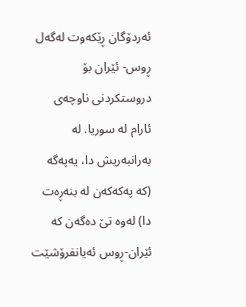ئه‌ردۆگان ڕێكه‌وت له‌گه‌ل ڕوس- ئێران بۆ دروستكردنی ناوچه‌ی ئارام له‌ سوریا. له‌ به‌رانبه‌ریش دا، یه‌په‌گه‌ (كه‌ په‌كه‌كه‌ن له‌ بنه‌ڕه‌ت دا) له‌وه‌ تێ ده‌گه‌ن كه‌ ئێران-ڕوس ئه‌یانفرۆشێت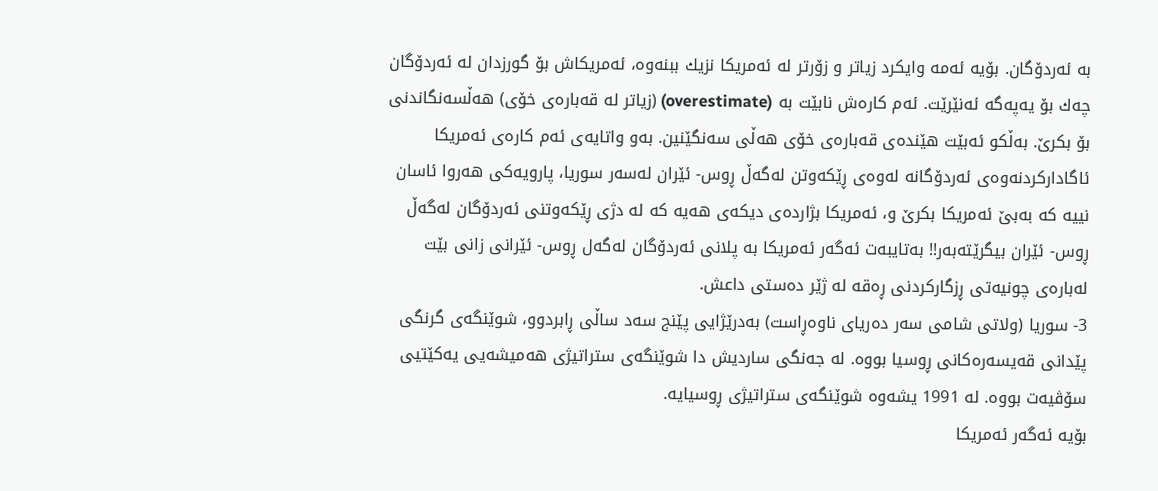به‌ ئه‌ردۆگان. بۆیه‌ ئه‌مه‌ وایكرد زیاتر و زۆرتر له‌ ئه‌مریكا نزیك ببنه‌وه‌، ئه‌مریكاش بۆ گورزدان له‌ ئه‌ردۆگان چه‌ك بۆ یه‌په‌گه‌ ئه‌نێرێت. ئه‌م كاره‌ش نابێت به‌ (overestimate) (زیاتر له‌ قه‌باره‌ی خۆی) هه‌ڵسه‌نگاندنی بۆ بكرێ. به‌ڵكو ئه‌بێت هێنده‌ی قه‌باره‌ی خۆی هه‌ڵی سه‌نگێنین. به‌و واتایه‌ی ئه‌م كاره‌ی ئه‌مریكا ئاگاداركردنه‌وه‌ی ئه‌ردۆگانه‌ له‌وه‌ی ڕێكه‌وتن له‌گه‌ڵ ڕوس- ئێران له‌سه‌ر سوریا، پارویه‌كی هه‌روا ئاسان نییه‌ كه‌ به‌بێ ئه‌مریكا بكرێ و، ئه‌مریكا بژارده‌ی دیكه‌ی هه‌یه‌ كه‌ له‌ دژی ڕێكه‌وتنی ئه‌ردۆگان له‌گه‌ڵ ڕوس- ئێران بیگرێته‌به‌ر!! به‌تایبه‌ت ئه‌گه‌ر ئه‌مریكا به‌ پلانی ئه‌ردۆگان له‌گه‌ل ڕوس- ئێرانی زانی بێت له‌باره‌ی چونیه‌تی ڕزگاركردنی ڕه‌قه‌ له‌ ژێر ده‌ستی داعش.
3- سوریا (ولاتی شامی سه‌ر ده‌ریای ناوه‌ڕاست) به‌درێژایی پێنج سه‌د ساڵی ڕابردوو، شوێنگه‌ی گرنگی پێدانی قه‌یسه‌ره‌كانی ڕوسیا بووه‌. له‌ جه‌نگی ساردیش دا شوێنگه‌ی ستراتیژی هه‌میشه‌یی یه‌كێتیی سۆڤیه‌ت بووه‌. له‌ 1991 یشه‌وه‌ شوێنگه‌ی ستراتیژی ڕوسیایه‌.
بۆیه‌ ئه‌گه‌ر ئه‌مریكا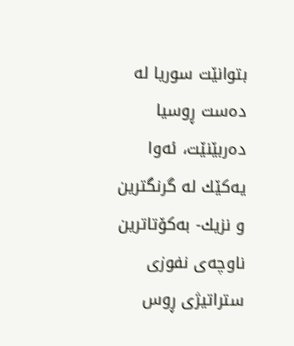بتوانێت سوریا له‌ ده‌ست ڕوسیا ده‌ربێنێت، ئه‌وا یه‌كێك له‌ گرنگترین و نزیك- به‌كۆتاترین ناوچه‌ی نفوزی ستراتیژی ڕوس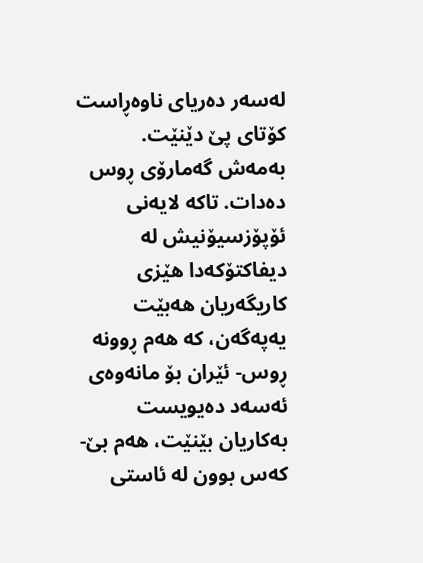له‌سه‌ر ده‌ریای ناوه‌ڕاست كۆتای پێ دێنێت. به‌مه‌ش گه‌مارۆی ڕوس ده‌دات. تاكه‌ لایه‌نی ئۆپۆزسیۆنیش له‌ دیفاكتۆكه‌دا هێزی كاریگه‌ریان هه‌بێت یه‌په‌گه‌ن، كه‌ هه‌م ڕوونه‌ ڕوس- ئێران بۆ مانه‌وه‌ی ئه‌سه‌د ده‌یویست به‌كاریان بێنێت، هه‌م بێ-كه‌س بوون له‌ ئاستی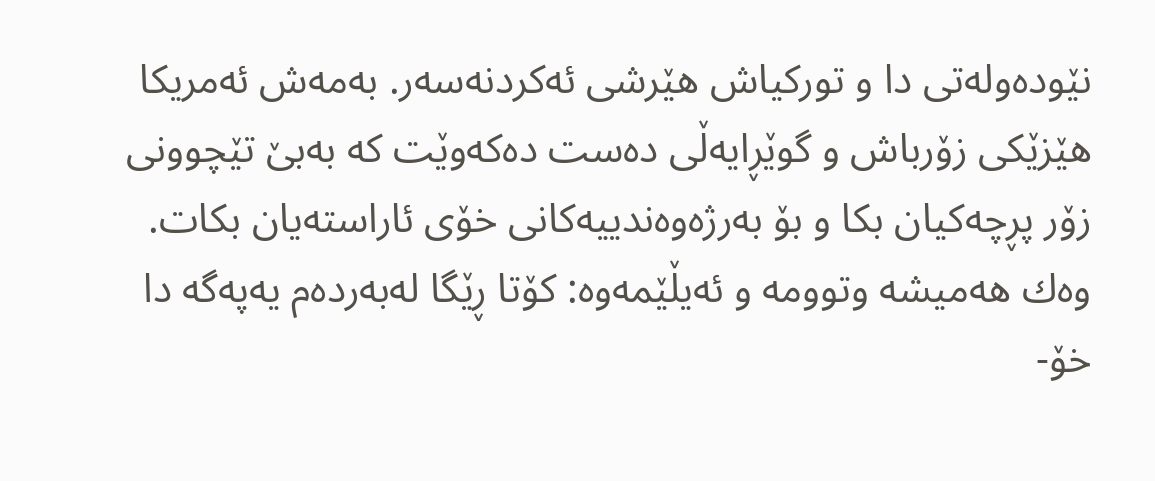نێوده‌وله‌تی دا و توركیاش هێرشی ئه‌كردنه‌سه‌ر. به‌مه‌ش ئه‌مریكا هێزێكی زۆرباش و گوێڕایه‌ڵی ده‌ست ده‌كه‌وێت كه‌ به‌بێ تێچوونی زۆر پڕچه‌كیان بكا و بۆ به‌رژه‌وه‌ندییه‌كانی خۆی ئاراسته‌یان بكات.
وه‌ك هه‌میشه‌ وتوومه‌ و ئه‌یڵێمه‌وه‌: كۆتا ڕێگا له‌به‌رده‌م یه‌په‌گه‌ دا خۆ-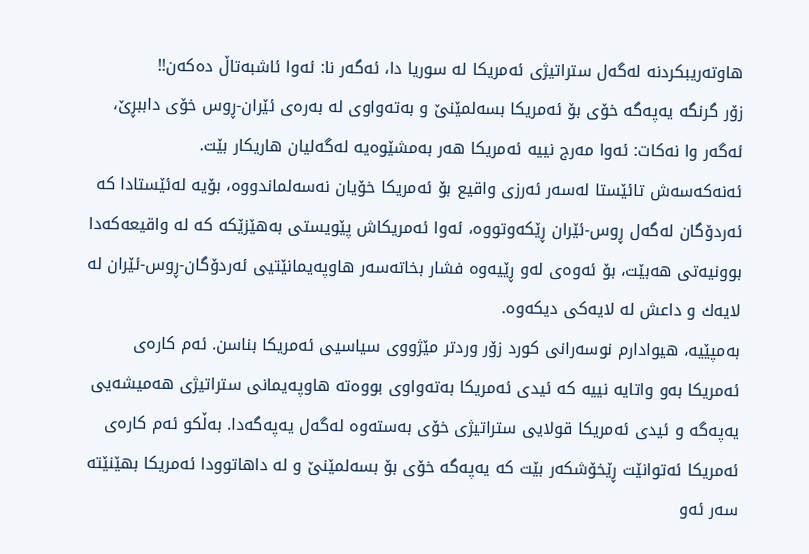هاوته‌ریبكردنه‌ له‌گه‌ل ستراتیژی ئه‌مریكا له‌ سوریا دا، ئه‌گه‌ر نا: ئه‌وا ئاشبه‌تاڵ ده‌كه‌ن!!
زۆر گرنگه‌ یه‌په‌گه‌ خۆی بۆ ئه‌مریكا بسه‌لمێنێ و به‌ته‌واوی له‌ به‌ره‌ی ئێران-ڕوس خۆی داببڕێ، ئه‌گه‌ر وا نه‌كات: ئه‌وا مه‌رج نییه‌ ئه‌مریكا هه‌ر به‌مشێوه‌یه‌ له‌گه‌لیان هاریكار بێت.
ئه‌نه‌كه‌سه‌ش تائێستا له‌سه‌ر ئه‌رزی واقیع بۆ ئه‌مریكا خۆیان نه‌سه‌لماندووه‌، بۆیه‌ له‌ئێستادا كه‌ ئه‌ردۆگان له‌گه‌ل ڕوس-ئێران ڕێكه‌وتووه‌، ئه‌وا ئه‌مریكاش پێویستی به‌هێزێكه‌ كه‌ له‌ واقیعه‌كه‌دا بوونیه‌تی هه‌بێت، بۆ ئه‌وه‌ی له‌و ڕێیه‌وه‌ فشار بخاته‌سه‌ر هاوپه‌یمانێتیی ئه‌ردۆگان-ڕوس-ئێران له‌ لایه‌ك و داعش له‌ لایه‌كی دیكه‌وه‌.
به‌مپێیه‌، هیوادارم نوسه‌رانی كورد زۆر وردتر مێژووی سیاسیی ئه‌مریكا بناسن. ئه‌م كاره‌ی ئه‌مریكا به‌و واتایه‌ نییه‌ كه‌ ئیدی ئه‌مریكا به‌ته‌واوی بووه‌ته‌ هاوپه‌یمانی ستراتیژی هه‌میشه‌یی یه‌په‌گه‌ و ئیدی ئه‌مریكا قولایی ستراتیژی خۆی به‌سته‌وه‌ له‌گه‌ل یه‌په‌گه‌دا. به‌ڵكو ئه‌م كاره‌ی ئه‌مریكا ئه‌توانێت ڕێخۆشكه‌ر بێت كه‌ یه‌په‌گه‌ خۆی بۆ بسه‌لمێنێ و له‌ داهاتوودا ئه‌مریكا بهێنێته‌ سه‌ر ئه‌و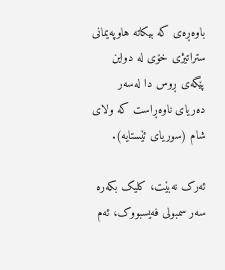باوه‌ڕه‌ی كه‌ بیكاته‌ هاوپه‌یمانی ستراتیژی خۆی له‌ دواین پێگه‌ی ڕوس دا له‌سه‌ر ده‌ریای ناوه‌ڕاست كه‌ ولای شام (سوریای ئێستایه‌).

ئەرک نەبێت، کلیک بکەرە سەر سمبولی فەیسبووک، ئەم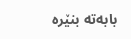بابەتە بنێرە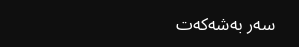سەر بەشەکەت